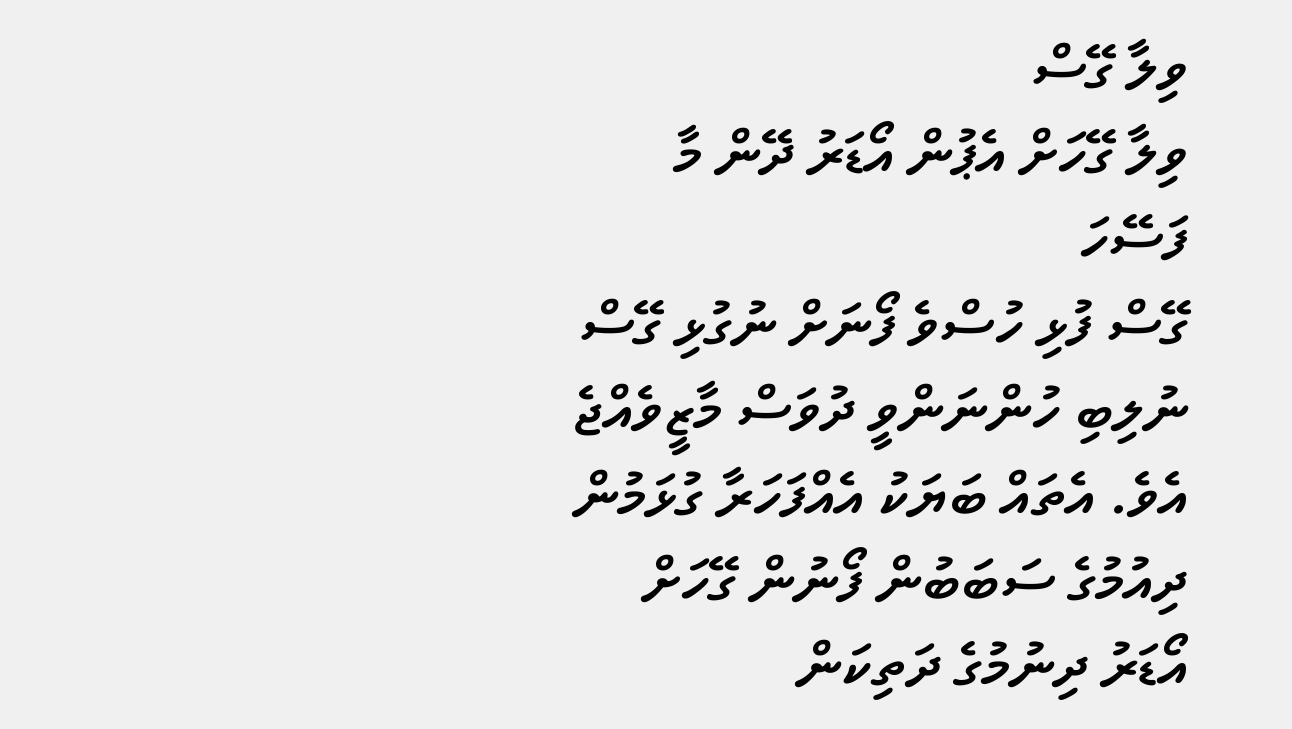ވިލާ ގޭސް
ވިލާ ގޭހަށް އެޕުން އޯޑަރު ދޭން މާ ފަސޭހަ
ގޭސް ފުޅި ހުސްވެ ފޯނަށް ނުގުޅި ގޭސް ނުލިބި ހުންނަންވީ ދުވަސް މާޒީވެއްޖެ އެވެ. އެތައް ބަޔަކު އެއްފަހަރާ ގުޅަމުން ދިއުމުގެ ސަބަބުން ފޯނުން ގޭހަށް އޯޑަރު ދިނުމުގެ ދަތިކަން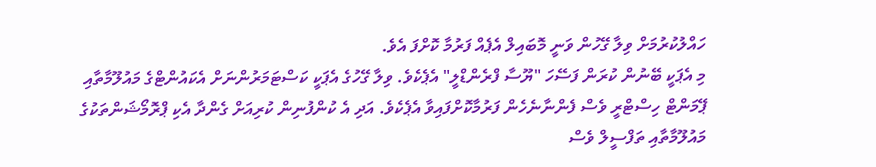ހައްލުކުރުމަށް ވިލާ ގޭހުން ވަނީ މޮބައިލް އެޕެއް ފަރުމާ ކޮށްފަ އެވެ.
މި އެޕަކީ ބޭނުން ކުރަން ފަސޭހަ "ޔޫސާ ފްރެންޑްލީ" އެޕެކެވެ. ވިލާ ގޭހުގެ އެޕަކީ ކަސްޓަމަރުންނަށް އެކައުންޓްގެ މައުލޫމާތާއި ޕޭމަންޓް ހިސްޓްރީ ވެސް ފެންނާނެހެން ފަރުމާކޮށްފައިވާ އެޕެކެވެ. އަދި އެ ކުންފުނިން ކުރިއަށް ގެންދާ އެކި ޕްރޮމޯޝަންތަކުގެ މައުލޫމާތާއި ތަފްސީލް ވެސް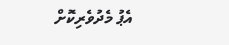އެޕު މެދުވެރިކޮށް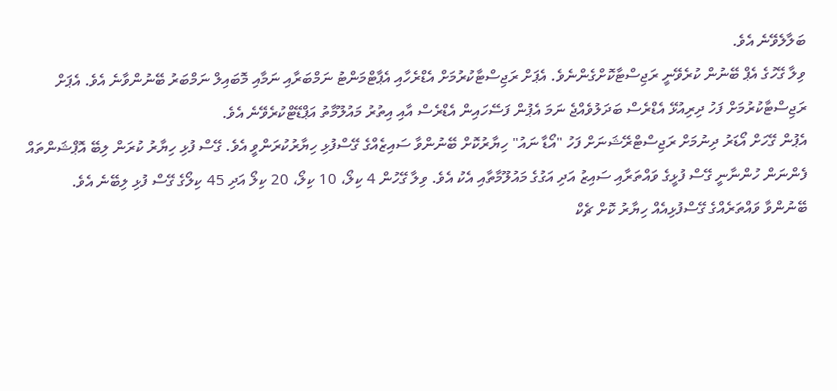ބަލާލެވޭނެ އެވެ.
ވިލާ ގޭހުގެ އެޕް ބޭނުން ކުރެވޭނީ ރަޖިސްޓާކޮށްގެންނެވެ. އެޕަށް ރަޖިސްޓާކުރުމަށް އެޑްރެހާއި އެޕާޓްމަންޓު ނަމްބަރާއި ނަމާއި މޮބައިލް ނަމްބަރު ބޭނުންވާނެ އެވެ. އެޕަށް ރަޖިސްޓާކުރުމަށް ފަހު ދިރިއުޅޭ އެޑްރެސް ބަދަލުވެއްޖެ ނަމަ އެޕުން ފަސޭހައިން އެޑްރެސް އާއި އިތުރު މައުލޫމާތު އަޕްޑޭޓްކުރެވޭނެ އެވެ.
އެޕުން ގޭހަށް އޯޑަރު ދިނުމަށް ރަޖިސްޓްރޭޝަނަށް ފަހު "އޯޑާ ނައު" ހިޔާރުކޮށް ބޭނުންވާ ސައިޒެއްގެ ގޭސްފުޅި ހިޔާރުކުރަންވީ އެވެ. ގޭސް ފުޅި ހިޔާރު ކުރަން ލިބޭ އޮޕްޝަންތައް ފެންނަން ހުންނާނީ ގޭސް ފުޅީގެ ވައްތަރާއި ސައިޒު އަދި އަގުގެ މައުލޫމާތާއި އެކު އެވެ. ވިލާ ގޭހުން 4 ކިލޯ، 10 ކިލޯ، 20 ކިލޯ އަދި 45 ކިލޯގެ ގޭސް ފުޅި ލިބޭނެ އެވެ.
ބޭނުންވާ ވައްތަރެއްގެ ގޭސްފުޅިއެއް ހިޔާރު ކޮށް ޗެކް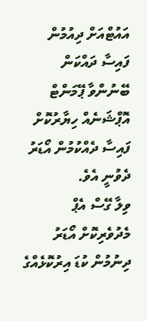އައުޓްއަށް ދިއުމުން ފައިސާ ދައްކަން ބޭނުންވާ ޕޭމަންޓް އޮޕްޝަނެއް ހިޔާރުކޮށް ފައިސާ ދެއްކުމުން އޯޑަރު ދެވުނީ އެވެ.
ވިލާ ގޭސް އެޕް މެދުވެރިކޮށް އޯޑަރު ދިނުމުން ކުޑަ އިރުކޮޅެއްގެ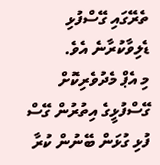ތެރޭގައި ގޭސްފުޅި ޑެލިވާކުރާނެ އެވެ.
މި އެޕް މެދުވެރިކޮށް ގޭސްފުޅީގެ އިތުރުން ގޭސް ފުޅި ގުޅަން ބޭނުން ކުރާ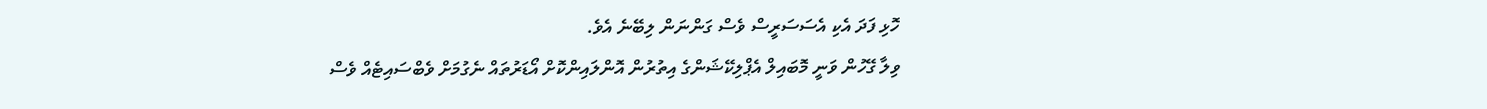ހޮޅި ފަދަ އެކި އެސަސަރީސް ވެސް ގަންނަން ލިބޭނެ އެވެ.
ވިލާ ގޭހުން ވަނީ މޮބައިލް އެޕްލިކޭޝަންގެ އިތުރުން އޮންލައިންކޮށް އޯޑަރުތައް ނެގުމަށް ވެބްސައިޓެއް ވެސް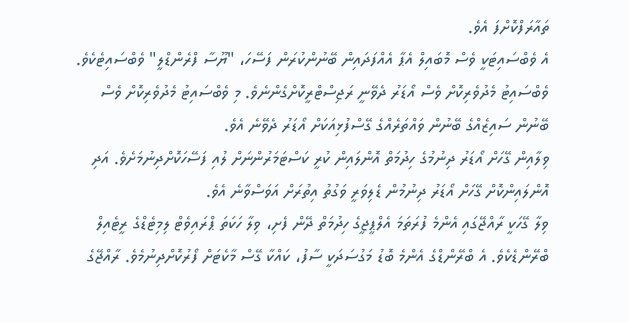ތައާރަފްކޮށްފަ އެވެ.
އެ ވެބްސައިޓަކީ ވެސް މޮބައިލް އެޕާ އެއްފަދައިން ބޭނުންކުރަން ފަސޭހަ، "ޔޫސާ ފްރެންޑްލީ" ވެބްސައިޓެކެވެ. ވެބްސައިޓު މެދުވެރިކޮށް ވެސް އޯޑަރު ދެވޭނީ ރަޖިސްޓްރީކޮށްގެންނެވެ. މި ވެބްސައިޓު މެދުވެރިކޮށް ވެސް ބޭނުން ސައިޒެއްގެ ބޭނުން ވައްތަރެއްގެ ގޭސްފުޅިއަކަށް އޯޑަރު ދެވޭނެ އެވެ.
ވިލާއިން ގޭހަށް އޯޑަރު ދިނުމުގެ ހިދުމަތް އޮންލައިން ކުރީ ކަސްޓަމަރުންނަށް ލުއި ފަސޭހަކޮށްދިނުމަށެވެ. އަދި އޮންލައިންކޮށް ގޭހަށް އޯޑަރު ދިނުމުން ޑެލިވަރީ ވަގުތު އިތުރަށް އަވަސްވާނެ އެވެ.
ވިލާ ގޭހަކީ ރާއްޖޭގައި އެންމެ ފުރަތަމަ އެލްޕީޖީގެ ހިދުމަތް ދޭން ފެށި، ވިލާ ހަކަތަ ޕްރައިވެޓް ލިމިޓެޑްގެ ރީޓެއިލް ބްރޭންޑެކެވެ. އެ ބްރޭންޑްގެ އެންމެ ބޮޑު މަގުސަދަކީ ސާފު، ކައްކާ ގޭސް މާކެޓަށް ފޯރުކޮށްދިނުމެވެ. ރާއްޖޭގެ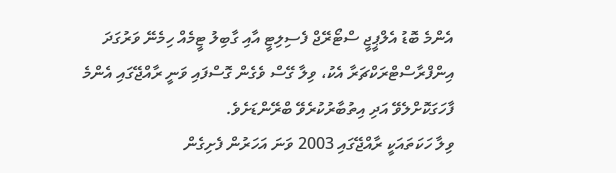އެންމެ ބޮޑު އެލްޕީޖީ ސްޓޯރޭޖް ފެސިލިޓީ އާއި ގާބިލު ޓީމެއް ހިމެނޭ ވަރުގަދަ އިންފްރާސްޓްރަކްޗަރާ އެކު، ވިލާ ގޭސް ވެގެން ގޮސްފައި ވަނީ ރާއްޖޭގައި އެންމެ ފާހަގަކޮށްލެވޭ އަދި އިތުބާރުކުރެވޭ ބްރޭންޑަށެވެ.
ވިލާ ހަކަތައަކީ ރާއްޖޭގައި 2003 ވަނަ އަހަރުން ފެށިގެން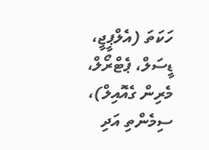ހަކަތަ (އެލްޕީޖީ، ޑީސަލް، ޕެޓްރޯލް، މެރިން ގެއޮއިލް)، ސިމެންތި އަދި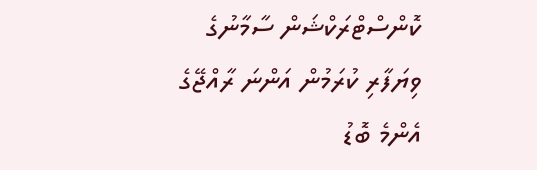ކޮންސްޓްރަކްޝަން ސާމާނުގެ ވިޔަފާރި ކުރަމުން އަންނަ ރާއްޖޭގެ އެންމެ ބޮޑު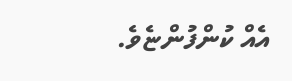އެއް ކުންފުންޏެވެ.